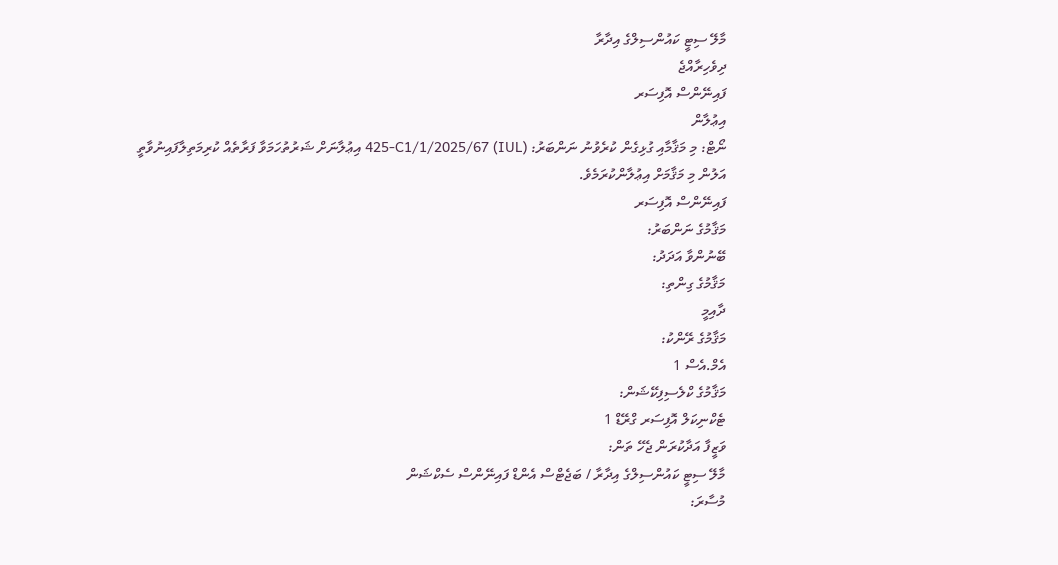މާލޭ ސިޓީ ކައުންސިލްގެ އިދާރާ
ދިވެހިރާއްޖެ
ފައިނޭންސް އޮފިސަރ
އިޢުލާން
ނޯޓް: މި މަޤާމާއި ގުޅިގެން ކުރެވުނު ނަންބަރު: (IUL) 425-C1/1/2025/67 އިޢުލާނަށް ޝަރުތުހަމަވާ ފަރާތެއް ކުރިމަތިލާފައިނުވާތީ އަލުން މި މަޤާމަށް އިޢުލާންކުރަމެވެ.
ފައިނޭންސް އޮފިސަރ
މަޤާމުގެ ނަންބަރު:
ބޭނުންވާ އަދަދު:
މަޤާމުގެ ގިންތި:
ދާއިމީ
މަޤާމުގެ ރޭންކު:
އެމް.އެސް 1
މަޤާމުގެ ކްލެސިފިކޭޝަން:
ޓެކްނިކަލް އޮފިސަރ ގްރޭޑް 1
ވަޒީފާ އަދާކުރަން ޖެހޭ ތަން:
މާލޭ ސިޓީ ކައުންސިލްގެ އިދާރާ / ބަޖެޓްސް އެންޑް ފައިނޭންސް ސެކްޝަން
މުސާރަ: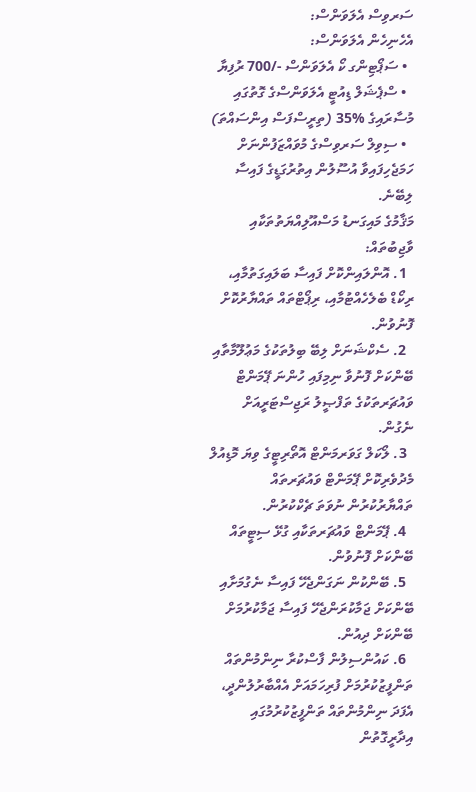ސަރވިސް އެލަވަންސް:
އެހެނިހެން އެލަވަންސް:
  • ސަޕޯޓިންގ ކޯ އެލަވަންސް -/700 ރުފިޔާ
  • ސްޕެޝަލް ޑިއުޓީ އެލަވަންސްގެ ގޮތުގައި މުސާރައިގެ %35 (ތިރީސްފަސް އިންސައްތަ)
  • ސިވިލް ސަރވިސްގެ މުވައްޒަފުންނަށް ހަމަޖެހިފައިވާ އުސޫލުން އިތުރުގަޑީގެ ފައިސާ ލިބޭނެ.
މަޤާމުގެ މައިގަނޑު މަސްއޫލިއްޔަތުތަކާއި ވާޖިބުތައް:
  1. އޮންލައިންކޮށް ފައިސާ ބަލައިގަތުމާއި، ރިކޯޑް ބެލެހެއްޓުމާއި، ރިޕޯޓްތައް ތައްޔާރުކޮށް ފޮނުވުން.
  2. ސެކްޝަނަށް ލިބޭ ބިލުތަކުގެ މަޢުލޫމާތާއި ބޭންކަށް ފޮނުވާ ނިމިފައި ހުންނަ ޕޭމަންޓް ވައުޗަރތަކުގެ ތަފްޞީލު ރަޖިސްޓަރީއަށް ނެގުން.
  3. ލޯކަލް ގަވަރމަންޓް އޮތޯރިޓީގެ ވިޔަ މޮޑިއުލް މެދުވެރިކޮށް ޕޭމަންޓް ވައުޗަރތައް ތައްޔާރުކުރުން ނުވަތަ ޗެކްކުރުން.
  4. ޕޭމަންޓް ވައުޗަރތަކާއި ގުޅޭ ސިޓީތައް ބޭންކަށް ފޮނުވުން.
  5. ބޭންކުން ނަގަންޖެހޭ ފައިސާ ނެގުމަށާއި ބޭންކަށް ޖަމާކުރަންޖެހޭ ފައިސާ ޖަމާކުރުމަށް ބޭންކަށް ދިއުން.
  6. ކައުންސިލުން ފާސްކުރާ ނިންމުންތައް ތަންފީޒުކުރުމަށް ފުރިހަމައަށް އެއްބާރުލުންދީ، އެފަދަ ނިންމުންތައް ތަންފީޒުކުރުމުގައި އިދާރީގޮތުން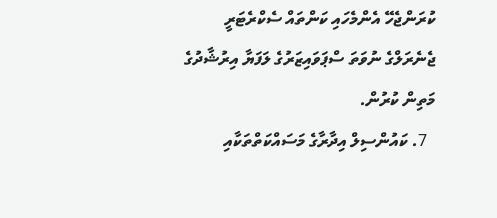ކުރަންޖެހޭ އެންމެހައި ކަންތައް ސެކްރެޓަރީ ޖެނެރަލްގެ ނުވަތަ ސްޕަވައިޒަރުގެ ލަފަޔާ އިރުޝާދުގެ މަތިން ކުރުން.
  7. ކައުންސިލް އިދާރާގެ މަސައްކަތްތަކާއި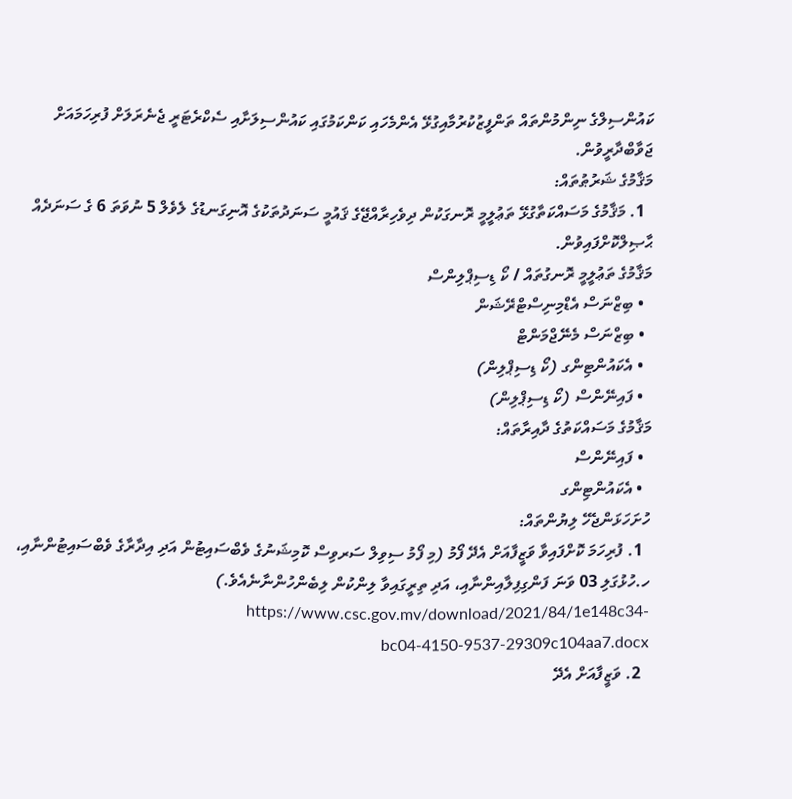ކައުންސިލްގެ ނިންމުންތައް ތަންފީޒުކުރުމާއިގުޅޭ އެންމެހައި ކަންކަމުގައި ކައުންސިލަށާއި ސެކްރެޓަރީ ޖެނެރަލަށް ފުރިހަމައަށް ޖަވާބްދާރީވުން.
މަޤާމުގެ ޝަރުޠުތައް:
  1. މަޤާމުގެ މަސައްކަތާގުޅޭ ތަޢުލީމީ ރޮނގަކުން ދިވެހިރާއްޖޭގެ ޤައުމީ ސަނަދުތަކުގެ އޮނިގަނޑުގެ ލެވެލް 5 ނުވަތަ 6 ގެ ސަނަދެއް ޙާޞިލްކޮށްފައިވުން.
މަޤާމުގެ ތަޢުލީމީ ރޮނގުތައް / ކޯ ޑިސިޕްލިންސް
  • ބިޒްނަސް އެޑްމިނިސްޓްރޭޝަން
  • ބިޒްނަސް މެނޭޖްމަންޓް
  • އެކައުންޓިންގ (ކޯ ޑިސިޕްލިން)
  • ފައިނޭންސް (ކޯ ޑިސިޕްލިން)
މަޤާމުގެ މަސައްކަތުގެ ދާއިރާތައް:
  • ފައިނޭންސް
  • އެކައުންޓިންގ
ހުށަހަޅަންޖެހޭ ލިޔުންތައް:
  1. ފުރިހަމަ ކޮށްފައިވާ ވަޒީފާއަށް އެދޭ ފޯމު (މި ފޯމު ސިވިލް ސަރވިސް ކޮމިޝަނުގެ ވެބްސައިޓުން އަދި އިދާރާގެ ވެބްސައިޓުންނާއި، ހ.ހުޅުގަލި 03 ވަނަ ފަންގިފިލާއިންނާއި، އަދި ތިރީގައިވާ ލިންކުން ލިބެންހުންނާނެއެވެ.)  https://www.csc.gov.mv/download/2021/84/1e148c34-bc04-4150-9537-29309c104aa7.docx
  2. ވަޒީފާއަށް އެދޭ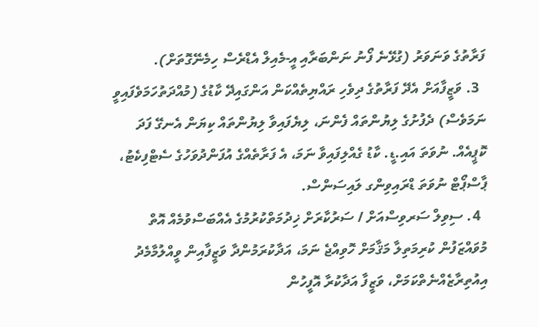ފަރާތުގެ ވަނަވަރު (ގުޅޭނެ ފޯނު ނަންބަރާއި އީ-މެއިލް އެޑްރެސް ހިމެނޭގޮތަށް).
  3. ވަޒީފާއަށް އެދޭ ފަރާތުގެ ދިވެހި ރައްޔިތެއްކަން އަންގައިދޭ ކާޑުގެ (މުއްދަތުހަމަވެފައިވީ ނަމަވެސް) ދެފުށުގެ ލިޔުންތައް ފެންނަ، ލިޔެފައިވާ ލިޔުންތައް ކިޔަން އެނގޭ ފަދަ ކޮޕީއެއް. ނުވަތަ އައި.ޑީ. ކާޑު ގެއްލިފައިވާ ނަމަ، އެ ފަރާތެއްގެ އުފަންދުވަހުގެ ސެޓްފިކެޓު، ޕާސްޕޯޓް ނުވަތަ ޑްރައިވިންގ ލައިސަންސް.
  4. ސިވިލް ސަރވިސްއަށް / ސަރުކާރަށް ޚިދުމަތްކުރުމުގެ އެއްބަސްވުމެއް އޮތް މުވައްޒަފުން ކުރިމަތިލާ މަޤާމަށް ހޮވިއްޖެ ނަމަ، އަދާކުރަމުންދާ ވަޒީފާއިން ވީއްލުމާމެދު އިއުތިރާޒެއްނެތްކަމަށް، ވަޒީފާ އަދާކުރާ އޮފީހުން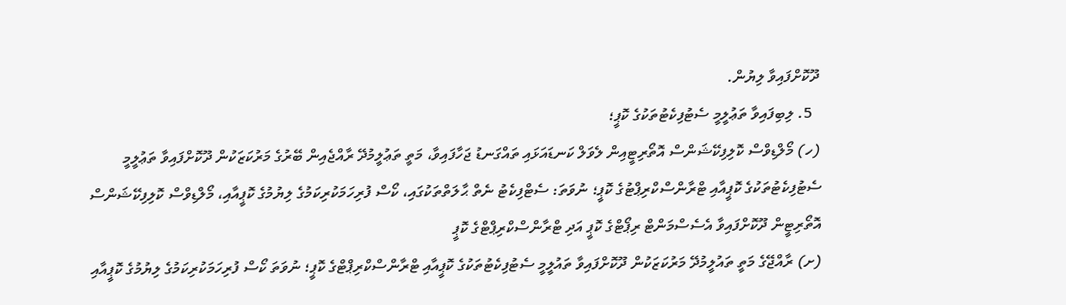ދޫކޮށްފައިވާ ލިޔުން.
  5. ލިބިފައިވާ ތަޢުލީމީ ސެޓުފިކެޓުތަކުގެ ކޮޕީ؛
(ހ) މޯލްޑިވްސް ކޮލިފިކޭޝަންސް އޮތޯރިޓީއިން ލެވަލް ކަނޑައަޅައި ތައްގަނޑު ޖަހާފައިވާ، މަތީ ތަޢުލީމުދޭ ރާއްޖެއިން ބޭރުގެ މަރުކަޒަކުން ދޫކޮށްފައިވާ ތަޢުލީމީ ސެޓުފިކެޓުތަކުގެ ކޮޕީއާއި ޓްރާންސްކްރިޕްޓުގެ ކޮޕީ؛ ނުވަތަ: ސެޓްފިކެޓު ނެތް ޙާލަތްތަކުގައި، ކޯސް ފުރިހަމަކުރިކަމުގެ ލިޔުމުގެ ކޮޕީއާއި، މޯލްޑިވްސް ކޮލިފިކޭޝަންސް އޮތޯރިޓީން ދޫކޮށްފައިވާ އެސެސްމަންޓް ރިޕޯޓްގެ ކޮޕީ އަދި ޓްރާންސްކްރިޕްޓްގެ ކޮޕީ
(ށ) ރާއްޖޭގެ މަތީ ތައުލީމުދޭ މަރުކަޒަކުން ދޫކޮށްފައިވާ ތައުލީމީ ސެޓުފިކެޓުތަކުގެ ކޮޕީއާއި ޓްރާންސްކްރިޕްޓްގެ ކޮޕީ؛ ނުވަތަ ކޯސް ފުރިހަމަކުރިކަމުގެ ލިޔުމުގެ ކޮޕީއާއި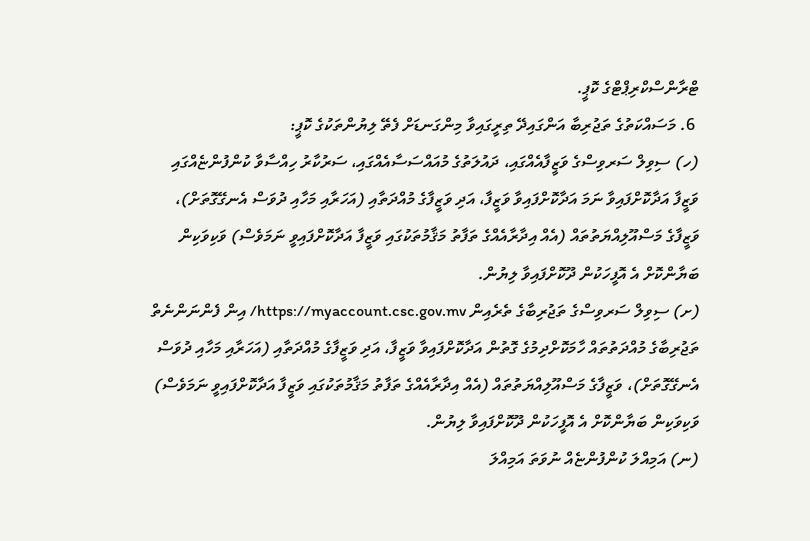ޓްރާންސްކްރިޕްޓްގެ ކޮޕީ.
 6. މަސައްކަތުގެ ތަޖުރިބާ އަންގައިދޭ ތިރީގައިވާ މިންގަނޑަށް ފެތޭ ލިޔުންތަކުގެ ކޮޕީ:
(ހ) ސިވިލް ސަރވިސްގެ ވަޒީފާއެއްގައި، ދައުލަތުގެ މުއައްސަސާއެއްގައި، ސަރުކާރު ހިއްސާވާ ކުންފުންޏެއްގައި ވަޒީފާ އަދާކޮށްފައިވާ ނަމަ އަދާކޮށްފައިވާ ވަޒީފާ، އަދި ވަޒީފާގެ މުއްދަތާއި (އަހަރާއި މަހާއި ދުވަސް އެނގޭގޮތަށް)، ވަޒީފާގެ މަސްއޫލިއްޔަތުތައް (އެއް އިދާރާއެއްގެ ތަފާތު މަޤާމުތަކުގައި ވަޒީފާ އަދާކޮށްފައިވީ ނަމަވެސް) ވަކިވަކިން ބަޔާންކޮށް އެ އޮފީހަކުން ދޫކޮށްފައިވާ ލިޔުން.
(ށ) ސިވިލް ސަރވިސްގެ ތަޖުރިބާގެ ތެރެއިން https://myaccount.csc.gov.mv/ އިން ފެންނަންނެތް ތަޖުރިބާގެ މުއްދަތުތައް ހާމަކޮށްދިމުގެ ގޮތުން އަދާކޮށްފައިވާ ވަޒީފާ، އަދި ވަޒީފާގެ މުއްދަތާއި (އަހަރާއި މަހާއި ދުވަސް އެނގޭގޮތަށް)، ވަޒީފާގެ މަސްއޫލިއްޔަތުތައް (އެއް އިދާރާއެއްގެ ތަފާތު މަޤާމުތަކުގައި ވަޒީފާ އަދާކޮށްފައިވީ ނަމަވެސް) ވަކިވަކިން ބަޔާންކޮށް އެ އޮފީހަކުން ދޫކޮށްފައިވާ ލިޔުން.
(ނ) އަމިއްލަ ކުންފުންޏެއް ނުވަތަ އަމިއްލަ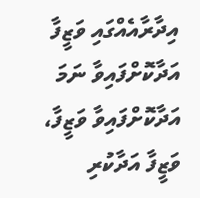އިދާރާއެއްގައި ވަޒީފާ އަދާކޮށްފައިވާ ނަމަ އަދާކޮށްފައިވާ ވަޒީފާ، ވަޒީފާ އަދާކުރި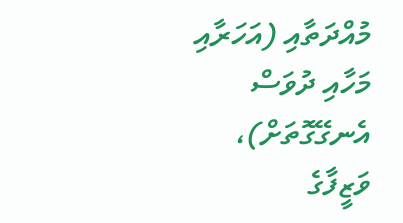މުއްދަތާއި (އަހަރާއި މަހާއި ދުވަސް އެނގޭގޮތަށް)، ވަޒީފާގެ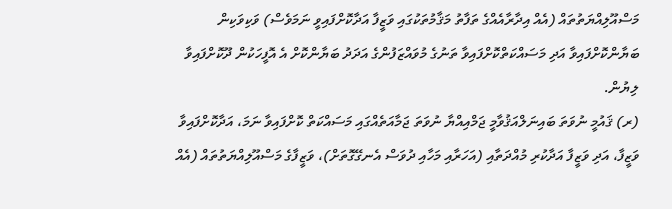މަސްއޫލިއްޔަތުތައް (އެއް އިދާރާއެއްގެ ތަފާތު މަޤާމުތަކުގައި ވަޒީފާ އަދާކޮށްފައިވީ ނަމަވެސް) ވަކިވަކިން ބަޔާންކޮށްފައިވާ އަދި މަސައްކަތްކޮށްފައިވާ ތަނުގެ މުވައްޒަފުންގެ އަދަދު ބަޔާންކޮށް އެ އޮފީހަކުން ދޫކޮށްފައިވާ ލިޔުން.
(ރ) ޤައުމީ ނުވަތަ ބައިނަލްއަޤުވާމީ ޖަމްއިއްޔާ ނުވަތަ ޖަމާއަތެއްގައި މަސައްކަތް ކޮށްފައިވާ ނަމަ، އަދާކޮށްފައިވާ ވަޒީފާ، އަދި ވަޒީފާ އަދާކުރި މުއްދަތާއި (އަހަރާއި މަހާއި ދުވަސް އެނގޭގޮތަށް)، ވަޒީފާގެ މަސްއޫލިއްޔަތުތައް (އެއް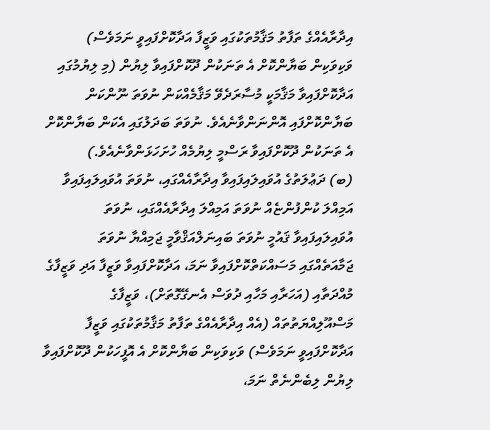އިދާރާއެއްގެ ތަފާތު މަޤާމުތަކުގައި ވަޒީފާ އަދާކޮށްފައިވީ ނަމަވެސް) ވަކިވަކިން ބަޔާންކޮށް އެ ތަނަކުން ދޫކޮށްފައިވާ ލިޔުން (މި ލިޔުމުގައި އަދާކޮށްފައިވާ މަޤާމަކީ މުސާރަދެވޭ މަޤާމެއްކަން ނުވަތަ ނޫންކަން ބަޔާންކޮށްފައި އޮންނަންވާނެއެވެ. ނުވަތަ ބަދަލުގައި އެކަން ބަޔާންކޮށް އެ ތަނަކުން ދޫކޮށްފައިވާ ރަސްމީ ލިޔުމެއް ހުށަހަޅަންވާނެއެވެ.)
(ބ) ދަޢުލަތުގެ އުވައިލައިފައިވާ އިދާރާއެއްގައި، ނުވަތަ އުވައިލައިފައިވާ އަމިއްލަ ކުންފުންޏެއް ނުވަތަ އަމިއްލަ އިދާރާއެއްގައި، ނުވަތަ އުވައިލައިފައިވާ ޤައުމީ ނުވަތަ ބައިނަލްއަޤްވާމީ ޖަމިއްޔާ ނުވަތަ ޖަމާއަތެއްގައި މަސައްކަތްކޮށްފައިވާ ނަމަ، އަދާކޮށްފައިވާ ވަޒީފާ އަދި ވަޒީފާގެ މުއްދަތާއި (އަހަރާއި މަހާއި ދުވަސް އެނގޭގޮތަށް)، ވަޒީފާގެ މަސްއޫލިއްޔަތުތައް (އެއް އިދާރާއެއްގެ ތަފާތު މަޤާމުތަކުގައި ވަޒީފާ އަދާކޮށްފައިވީ ނަމަވެސް) ވަކިވަކިން ބަޔާންކޮށް އެ އޮފީހަކުން ދޫކޮށްފައިވާ ލިޔުން ލިބެންނެތް ނަމަ،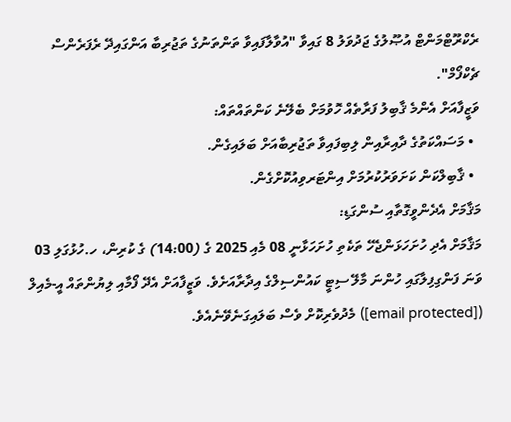ރެކްރޫޓްމަންޓް އުޞޫލުގެ ޖަދުވަލު 8 ގައިވާ "އުވާލާފައިވާ ތަންތަނުގެ ތަޖުރިބާ އަންގައިދޭ ރެފަރެންސް ޗެކްފޯމް".
ވަޒީފާއަށް އެންމެ ޤާބިލު ފަރާތެއް ހޮވުމަށް ބެލޭނެ ކަންތައްތައް:
  • މަސައްކަތުގެ ދާއިރާއިން ލިބިފައިވާ ތަޖުރިބާއަށް ބަލައިގެން.
  • ޤާބިލްކަން ކަށަވަރުކުރުމަށް އިންޓަރވިއުކޮށްގެން.
މަޤާމަށް އެދެންވީގޮތާއި ސުންގަޑި:
މަޤާމަށް އެދި ހުށަހަޅަންޖެހޭ ތަކެތި ހުށަހަޅާނީ 08 މެއި 2025 ގެ (14:00) ގެ ކުރިން، ހ.ހުޅުގަލި 03 ވަނަ ފަންގިފިލާގައި ހުންނަ މާލޭ ސިޓީ ކައުންސިލްގެ އިދާރާއަށެވެ. ވަޒީފާއަށް އެދޭ ފޯމާއި ލިޔުންތައް އީ-މެއިލް ([email protected]) މެދުވެރިކޮށް ވެސް ބަލައިގަނެވޭނެއެވެ.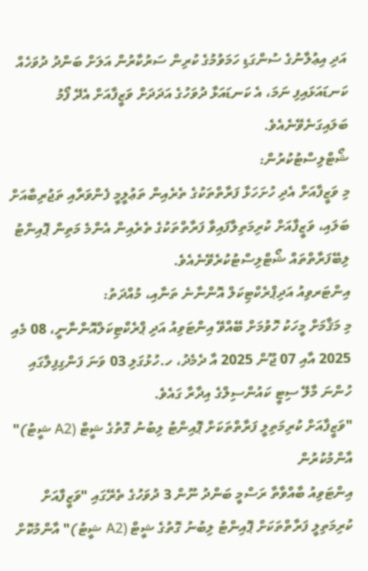އަދި އިޢުލާނުގެ ސުންގަޑި ހަމަވުމުގެ ކުރިން ސަރުކާރުން އަލަށް ބަންދު ދުވަހެއް ކަނޑައަޅައިފި ނަމަ، އެ ކަނޑައަޅާ ދުވަހުގެ އަދަދަށް ވަޒީފާއަށް އެދޭ ފޯމު ބަލައިގަނެވޭނެއެވެ.
ޝޯޓްލިސްޓުކުރުން:
މި ވަޒީފާއަށް އެދި ހުށަހަޅާ ފަރާތްތަކުގެ ތެރެއިން ތަޢުލީމީ ފެންވަރާއި ތަޖުރިބާއަށް ބަލައި، ވަޒީފާއަށް ކުރިމަތިލާފައިވާ ފަރާތްތަކުގެ ތެރެއިން އެންމެ މަތިން ޕޮއިންޓު ލިބޭފަރާތްތައް ޝޯޓްލިސްޓުކުރެވޭނެއެވެ.
އިންޓަރވިއު އަދިޕްރެކްޓިކަލް އޮންނާނެ ތަނާއި، މުއްދަތު:
މި މަޤާމަށް މީހަކު ހޮވުމަށް ބޭއްވޭ އިންޓަވިއު އަދި ޕްރެކްޓިކަލްއޮންނާނީ، 08 މެއި 2025 އާއި 07 ޖޫން 2025 އާ ދެމެދު، ހ.ހުޅުގަލި 03 ވަނަ ފަންގިފިލާގައި ހުންނަ މާލޭ ސިޓީ ކައުންސިލްގެ އިދާރާ ގައެވެ.
"ވަޒީފާއަށް ކުރިމަތިލީ ފަރާތްތަކަށް ޕޮއިންޓު ލިބުނު ގޮތުގެ ޝީޓް (A2 ޝީޓު)" އާންމުކުރުން
އިންޓަވިއު ބާއްވާތާ ރަސްމީ ބަންދު ނޫން 3 ދުވަހުގެ ތެރޭގައި "ވަޒީފާއަށް ކުރިމަތިލީ ފަރާތްތަކަށް ޕޮއިންޓު ލިބުނު ގޮތުގެ ޝީޓް (A2 ޝީޓު)" އާންމުކޮށް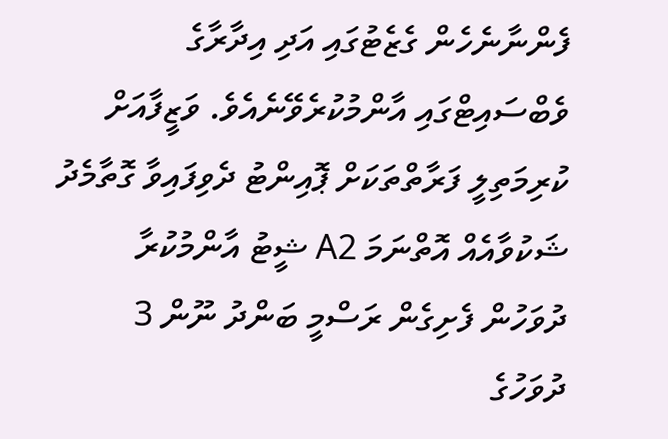ފެންނާނެހެން ގެޒެޓުގައި އަދި އިދާރާގެ ވެބްސައިޓްގައި އާންމުކުރެވޭނެއެވެ. ވަޒީފާއަށް ކުރިމަތިލީ ފަރާތްތަކަށް ޕޮއިންޓު ދެވިފައިވާ ގޮތާމެދު ޝަކުވާއެއް އޮތްނަމަ A2 ޝީޓު އާންމުކުރާ ދުވަހުން ފެށިގެން ރަސްމީ ބަންދު ނޫން 3 ދުވަހުގެ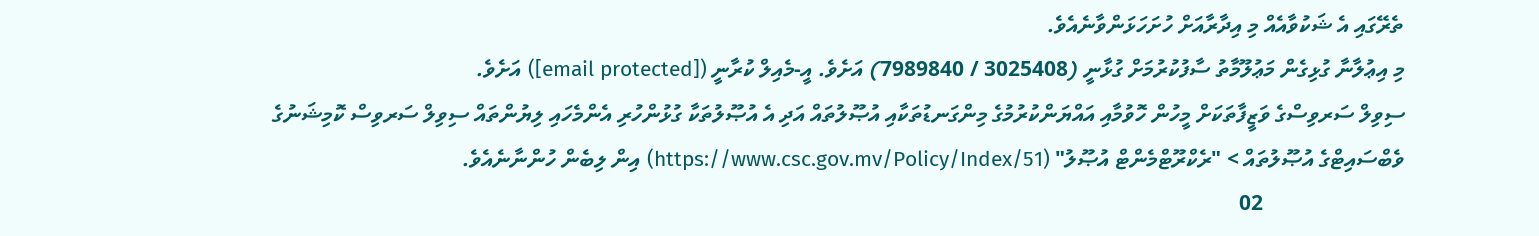ތެރޭގައި އެ ޝަކުވާއެއް މި އިދާރާއަށް ހުށަހަޅަންވާނެއެވެ.
މި އިޢުލާނާ ގުޅިގެން މަޢުލޫމާތު ސާފުކުރުމަށް ގުޅާނީ (3025408 / 7989840) އަށެވެ. އީ-މެއިލް ކުރާނީ ([email protected]) އަށެވެ.
ސިވިލް ސަރވިސްގެ ވަޒީފާތަކަށް މީހުން ހޮވުމާއި އައްޔަންކުރުމުގެ މިންގަނޑުތަކާއި އުޞޫލުތައް އަދި އެ އުޞޫލުތަކާ ގުޅުންހުރި އެންމެހައި ލިޔުންތައް ސިވިލް ސަރވިސް ކޮމިޝަނުގެ ވެބްސައިޓްގެ އުޞޫލުތައް > "ރެކްރޫޓްމެންޓް އުޞޫލު" (https://www.csc.gov.mv/Policy/Index/51) އިން ލިބެން ހުންނާނެއެވެ.
                          02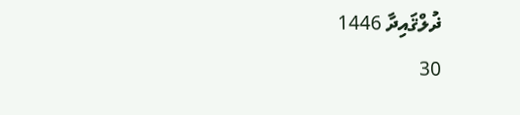ޛުލްޤައިދާ 1446
30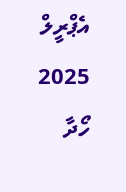އެޕްރީލް 2025
ހޯދާ